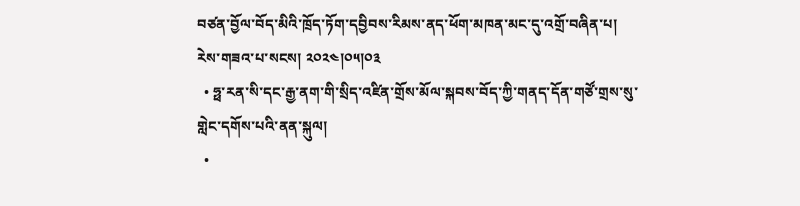བཙན་བྱོལ་བོད་མིའི་ཁྲོད་ཏོག་དབྱིབས་རིམས་ནད་ཕོག་མཁན་མང་དུ་འགྲོ་བཞིན་པ།
རེས་གཟའ་པ་སངས། ༢༠༢༤།༠༥།༠༣
  • ཧྥ་རན་སི་དང་རྒྱ་ནག་གི་སྲིད་འཛིན་གྲོས་མོལ་སྐབས་བོད་ཀྱི་གནད་དོན་གཙོ་གྲས་སུ་གླེང་དགོས་པའི་ནན་སྐུལ།
  •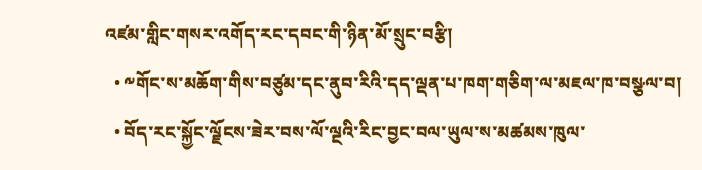འཛམ་གླིང་གསར་འགོད་རང་དབང་གི་ཉིན་མོ་སྲུང་བརྩི།
  • ༸གོང་ས་མཆོག་གིས་བཙུམ་དང་ནུབ་རིའི་དད་ལྡན་པ་ཁག་གཅིག་ལ་མཇལ་ཁ་བསྩལ་བ།
  • བོད་རང་སྐྱོང་ལྗོངས་ཟེར་བས་ལོ་ལྔའི་རིང་བྱང་བལ་ཡུལ་ས་མཚམས་ཁུལ་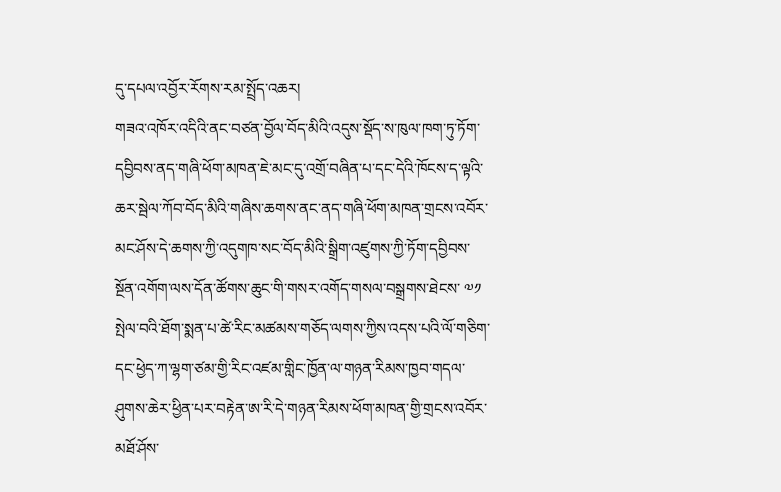དུ་དཔལ་འབྱོར་རོགས་རམ་སྤྲོད་འཆར།
གཟའ་འཁོར་འདིའི་ནང་བཙན་བྱོལ་བོད་མིའི་འདུས་སྡོད་ས་ཁུལ་ཁག་ཏུ་ཏོག་དབྱིབས་ནད་གཞི་ཕོག་མཁན་ཇེ་མང་དུ་འགྲོ་བཞིན་པ་དང་དེའི་ཁོངས་ད་ལྟའི་ཆར་སྦེལ་ཀོབ་བོད་མིའི་གཞིས་ཆགས་ནང་ནད་གཞི་ཕོག་མཁན་གྲངས་འབོར་མང་ཤོས་དེ་ཆགས་ཀྱི་འདུགཁ་སང་བོད་མིའི་སྒྲིག་འཛུགས་ཀྱི་ཏོག་དབྱིབས་སྔོན་འགོག་ལས་དོན་ཚོགས་ཆུང་གི་གསར་འགོད་གསལ་བསྒྲགས་ཐེངས་ ༧༡ སྤེལ་བའི་ཐོག་སྨན་པ་ཚེ་རིང་མཚམས་གཅོད་ལགས་ཀྱིས་འདས་པའི་ལོ་གཅིག་དང་ཕྱེད་ཀ་ལྷག་ཙམ་གྱི་རིང་འཛམ་གླིང་ཁྱོན་ལ་གཉན་རིམས་ཁྱབ་གདལ་ཤུགས་ཆེར་ཕྱིན་པར་བརྟེན་ཨ་རི་དེ་གཉན་རིམས་ཕོག་མཁན་གྱི་གྲངས་འབོར་མཐོ་ཤོས་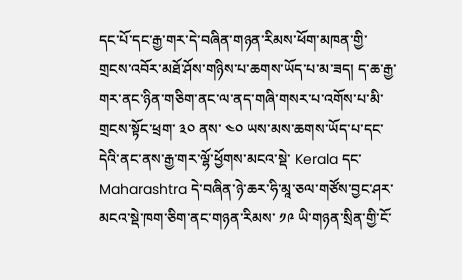དང་པོ་དང་རྒྱ་གར་དེ་བཞིན་གཉན་རིམས་ཕོག་མཁན་གྱི་གྲངས་འབོར་མཐོ་ཤོས་གཉིས་པ་ཆགས་ཡོད་པ་མ་ཟད། ད་ཆ་རྒྱ་གར་ནང་ཉིན་གཅིག་ནང་ལ་ནད་གཞི་གསར་པ་འགོས་པ་མི་གྲངས་སྟོང་ཕྲག་ ༣༠ ནས་ ༤༠ ཡས་མས་ཆགས་ཡོད་པ་དང་དེའི་ནང་ནས་རྒྱ་གར་ལྷོ་ཕྱོགས་མངའ་སྡེ་ Kerala དང་ Maharashtra དེ་བཞིན་ཉེ་ཆར་ཧི་མཱ་ཅལ་གཙོས་བྱང་ཤར་མངའ་སྡེ་ཁག་ཅིག་ནང་གཉན་རིམས་ ༡༩ ཡི་གཉན་སྲིན་གྱི་ངོ་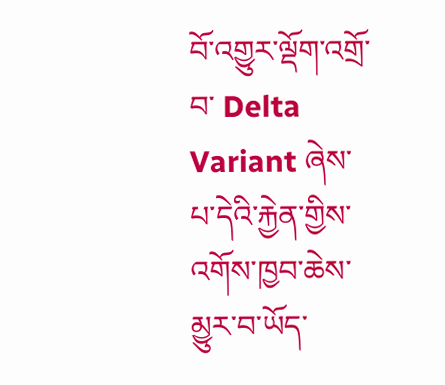བོ་འགྱུར་ལྡོག་འགྲོ་བ་ Delta  Variant ཞེས་པ་དེའི་རྐྱེན་གྱིས་འགོས་ཁྱབ་ཆེས་མྱུར་བ་ཡོད་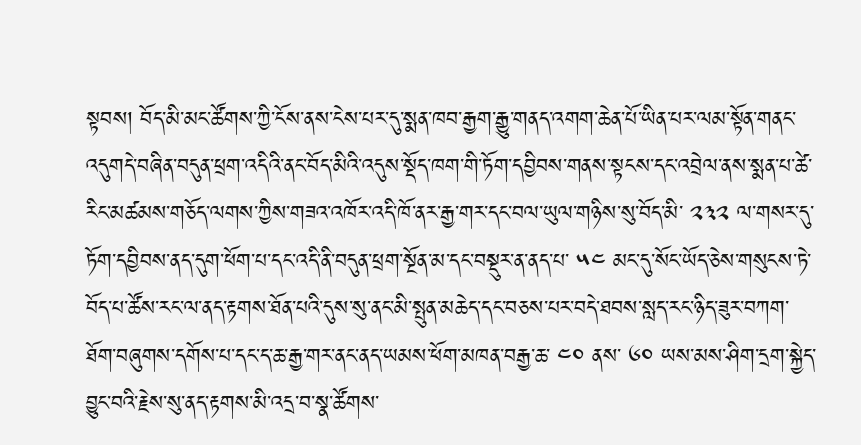སྟབས། བོད་མི་མང་ཚོགས་ཀྱི་ངོས་ནས་ངེས་པར་དུ་སྨན་ཁབ་རྒྱག་རྒྱུ་གནད་འགག་ཆེན་པོ་ཡིན་པར་ལམ་སྟོན་གནང་འདུགདེ་བཞིན་བདུན་ཕྲག་འདིའི་ནང་བོད་མིའི་འདུས་སྡོད་ཁག་གི་ཏོག་དབྱིབས་གནས་སྟངས་དང་འབྲེལ་ནས་སྨན་པ་ཚེ་རིང་མཚམས་གཅོད་ལགས་ཀྱིས་གཟའ་འཁོར་འདི་ཁོ་ནར་རྒྱ་གར་དང་བལ་ཡུལ་གཉིས་སུ་བོད་མི་ ༢༣༢ ལ་གསར་དུ་ཏོག་དབྱིབས་ནད་དུག་ཕོག་པ་དང་འདི་ནི་བདུན་ཕྲག་སྔོན་མ་དང་བསྡུར་ན་ནད་པ་ ༥༤ མང་དུ་སོང་ཡོད་ཅེས་གསུངས་ཏེ་བོད་པ་ཚོས་རང་ལ་ནད་རྟགས་ཐོན་པའི་དུས་སུ་ནང་མི་སྤུན་མཆེད་དང་བཅས་པར་བདེ་ཐབས་སླད་རང་ཉིད་ཟུར་བཀག་ཐོག་བཞུགས་དགོས་པ་དང་ད་ཆ་རྒྱ་གར་ནང་ནད་ཡམས་ཕོག་མཁན་བརྒྱ་ཆ་ ༤༠ ནས་ ༦༠ ཡས་མས་ཤིག་དྲག་སྐྱེད་བྱུང་བའི་རྗེས་སུ་ནད་རྟགས་མི་འདྲ་བ་སྣ་ཚོགས་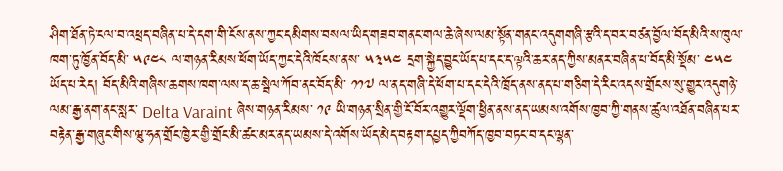ཤིག་ཐོན་ཏེ་ངལ་བ་འཕྲད་བཞིན་པ་དེ་དག་གི་ངོས་ནས་ཀྱང་དམིགས་བསལ་ཡིད་གཟབ་གནང་གལ་ཆེ་ཞེས་ལམ་སྟོན་གནང་འདུགགཞི་རྩའི་ད་བར་བཙན་བྱོལ་བོད་མིའི་ས་ཁུལ་ཁག་ཏུ་ཁྱོན་བོད་མི་ ༥༩༤༨ ལ་གཉན་རིམས་ཕོག་ཡོད་ཀྱང་དེའི་ཁོངས་ནས་ ༥༣༥༤ དྲག་སྐྱེད་བྱུང་ཡོད་པ་དང་ད་ལྟའི་ཆར་ནད་ཀྱིས་མནར་བཞིན་པ་བོད་མི་སྡོམ་ ༤༥༤ ཡོད་པ་རེད། བོད་མིའི་གཞིས་ཆགས་ཁག་ལས་ད་ཆ་སྦེལ་ཀོབ་ནང་བོད་མི་ ༡༡༧ ལ་ནད་གཞི་དེ་ཕོག་པ་དང་དེའི་ཁྲོད་ནས་ནད་པ་གཅིག་དེ་རིང་འདས་གྲོངས་སུ་གྱུར་འདུགཉེ་ལམ་རྒྱ་ནག་ནང་སླར་ Delta Varaint ཞེས་གཉན་རིམས་ ༡༩ ཡི་གཉན་སྲིན་གྱི་ངོ་བོར་འགྱུར་ལྡོག་ཕྱིན་ནས་ནད་ཡམས་འགོས་ཁྱབ་ཀྱི་གནས་ཚུལ་འཐོན་བཞིན་པར་བརྟེན་རྒྱ་གཞུང་གིས་ཝུ་ཧན་གྲོང་ཁྱེར་གྱི་གྲོང་མི་ཚང་མར་ནད་ཡམས་དེ་འགོས་ཡོད་མེད་བརྟག་དཔྱད་ཀྱིབཀོད་ཁྱབ་བཏང་བ་དང་ལྷན་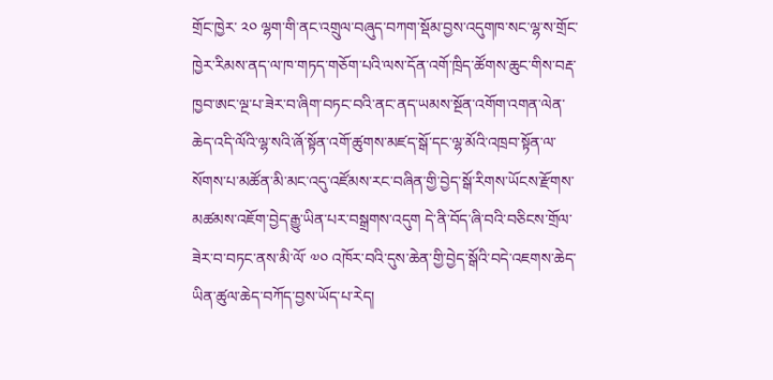གྲོང་ཁྱེར་ ༢༠ ལྷག་གི་ནང་འགྲུལ་བཞུད་བཀག་སྡོམ་བྱས་འདུགཁ་སང་ལྷ་ས་གྲོང་ཁྱེར་རིམས་ནད་ལ་ཁ་གཏད་གཅོག་པའི་ལས་དོན་འགོ་ཁྲིད་ཚོགས་ཆུང་གིས་བརྡ་ཁྱབ་ཨང་ལྔ་པ་ཟེར་བ་ཞིག་བཏང་བའི་ནང་ནད་ཡམས་སྔོན་འགོག་འགན་ལེན་ཆེད་འདི་ལོའི་ལྷ་སའི་ཞོ་སྟོན་འགོ་ཚུགས་མཛད་སྒོ་དང་ལྷ་མོའི་འཁྲབ་སྟོན་ལ་སོགས་པ་མཚོན་མི་མང་འདུ་འཛོམས་རང་བཞིན་གྱི་བྱེད་སྒོ་རིགས་ཡོངས་རྫོགས་མཚམས་འཇོག་བྱེད་རྒྱུ་ཡིན་པར་བསྒྲགས་འདུག དེ་ནི་བོད་ཞི་བའི་བཅིངས་གྲོལ་ཟེར་བ་བཏང་ནས་མི་ལོ་ ༧༠ འཁོར་བའི་དུས་ཆེན་གྱི་བྱེད་སྒོའི་བདེ་འཇགས་ཆེད་ཡིན་ཚུལ་ཆེད་བཀོད་བྱས་ཡོད་པ་རེད།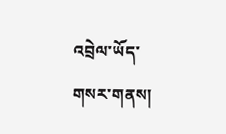འབྲེལ་ཡོད་གསར་གནས།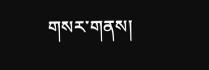གསར་གནས།